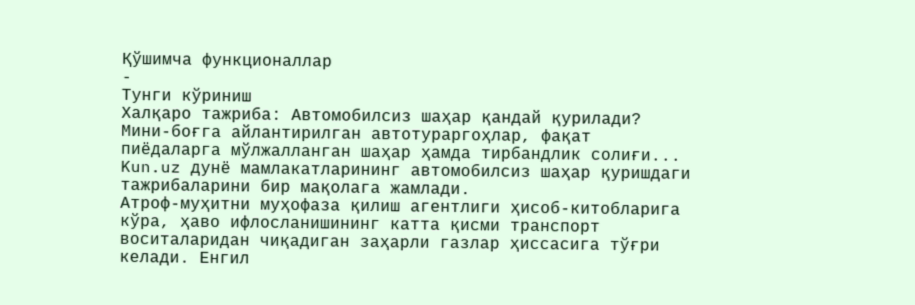Қўшимча функционаллар
-
Тунги кўриниш
Халқаро тажриба: Автомобилсиз шаҳар қандай қурилади?
Мини-боғга айлантирилган автотураргоҳлар, фақат пиёдаларга мўлжалланган шаҳар ҳамда тирбандлик солиғи... Kun.uz дунё мамлакатларининг автомобилсиз шаҳар қуришдаги тажрибаларини бир мақолага жамлади.
Атроф-муҳитни муҳофаза қилиш агентлиги ҳисоб-китобларига кўра, ҳаво ифлосланишининг катта қисми транспорт воситаларидан чиқадиган заҳарли газлар ҳиссасига тўғри келади. Енгил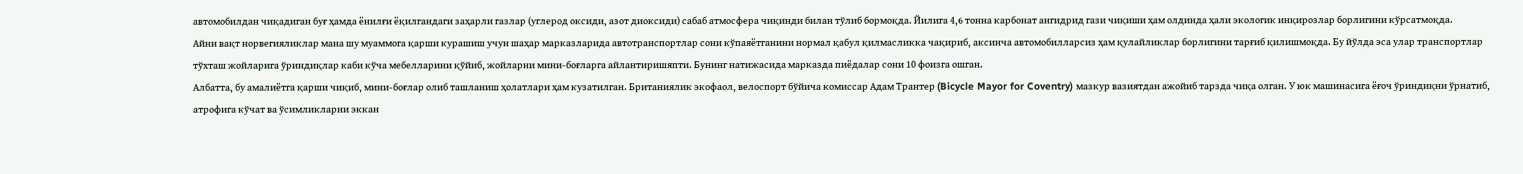автомобилдан чиқадиган буғ ҳамда ёнилғи ёқилгандаги заҳарли газлар (углерод оксиди, азот диоксиди) сабаб атмосфера чиқинди билан тўлиб бормоқда. Йилига 4,6 тонна карбонат ангидрид гази чиқиши ҳам олдинда ҳали экологик инқирозлар борлигини кўрсатмоқда.
Айни вақт норвегияликлар мана шу муаммога қарши курашиш учун шаҳар марказларида автотранспортлар сони кўпаяётганини нормал қабул қилмасликка чақириб, аксинча автомобилларсиз ҳам қулайликлар борлигини тарғиб қилишмоқда. Бу йўлда эса улар транспортлар тўхташ жойларига ўриндиқлар каби кўча мебелларини қўйиб, жойларни мини-боғларга айлантиришяпти. Бунинг натижасида марказда пиёдалар сони 10 фоизга ошган.
Албатта, бу амалиётга қарши чиқиб, мини-боғлар олиб ташланиш ҳолатлари ҳам кузатилган. Британиялик экофаол, велоспорт бўйича комиссар Адам Трантер (Bicycle Mayor for Coventry) мазкур вазиятдан ажойиб тарзда чиқа олган. У юк машинасига ёғоч ўриндиқни ўрнатиб, атрофига кўчат ва ўсимликларни эккан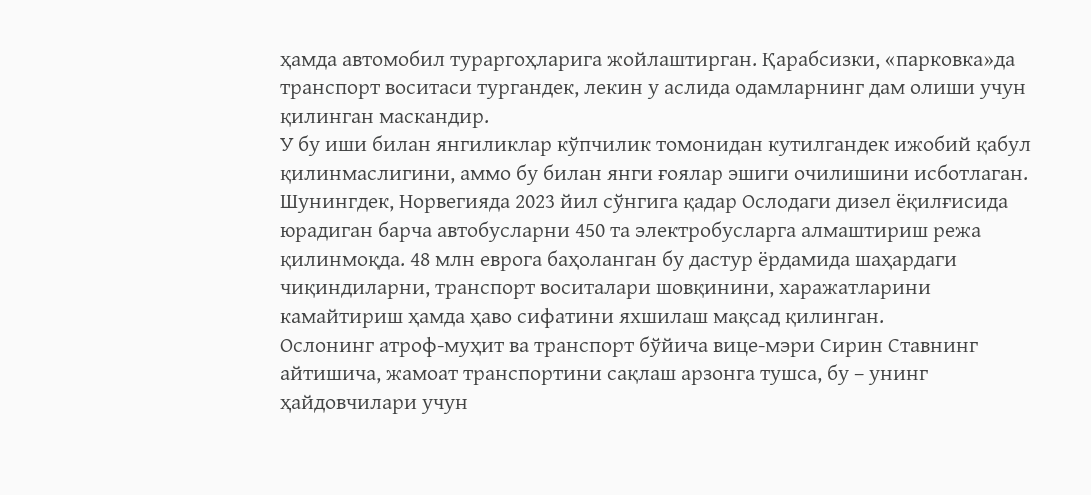ҳамда автомобил тураргоҳларига жойлаштирган. Қарабсизки, «парковка»да транспорт воситаси тургандек, лекин у аслида одамларнинг дам олиши учун қилинган маскандир.
У бу иши билан янгиликлар кўпчилик томонидан кутилгандек ижобий қабул қилинмаслигини, аммо бу билан янги ғоялар эшиги очилишини исботлаган.
Шунингдек, Норвегияда 2023 йил сўнгига қадар Ослодаги дизел ёқилғисида юрадиган барча автобусларни 450 та электробусларга алмаштириш режа қилинмоқда. 48 млн еврога баҳоланган бу дастур ёрдамида шаҳардаги чиқиндиларни, транспорт воситалари шовқинини, харажатларини камайтириш ҳамда ҳаво сифатини яхшилаш мақсад қилинган.
Ослонинг атроф-муҳит ва транспорт бўйича вице-мэри Сирин Ставнинг айтишича, жамоат транспортини сақлаш арзонга тушса, бу – унинг ҳайдовчилари учун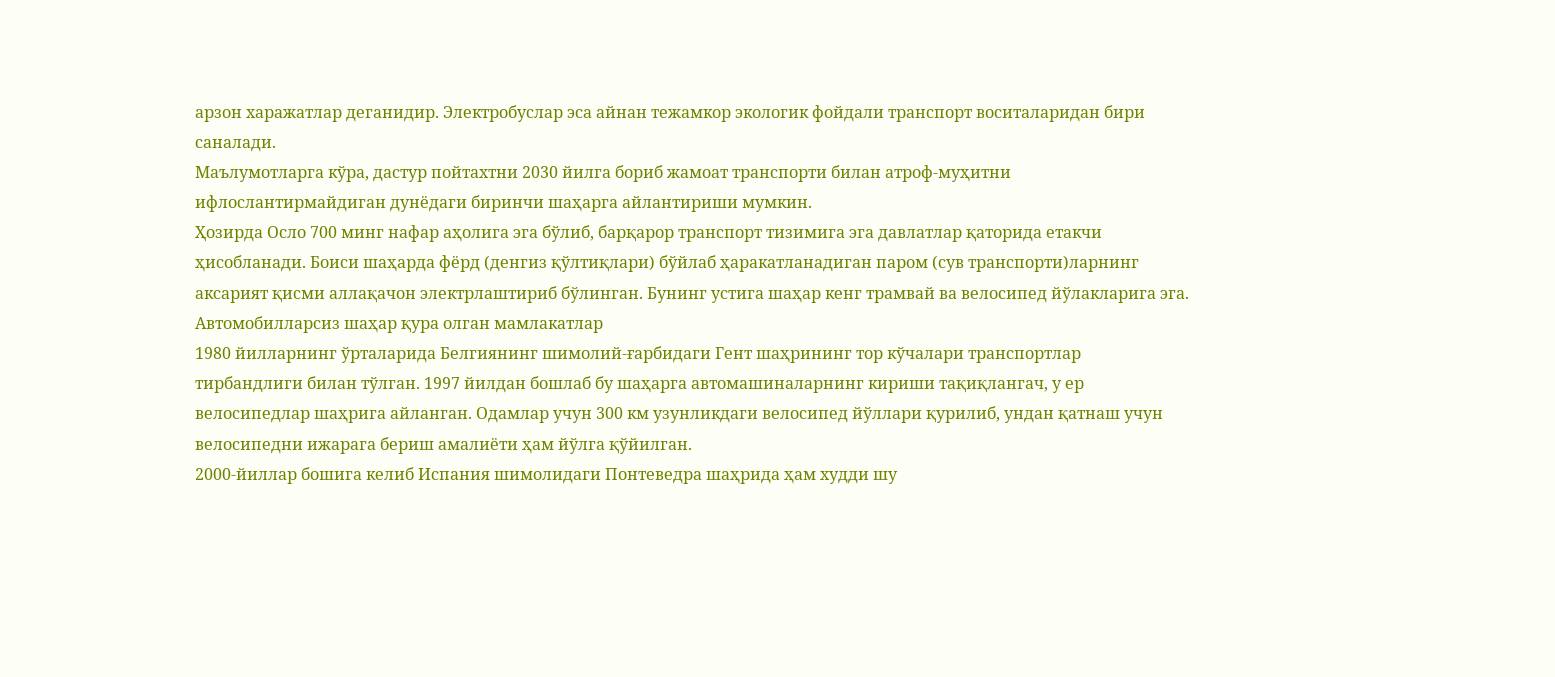арзон харажатлар деганидир. Электробуслар эса айнан тежамкор экологик фойдали транспорт воситаларидан бири саналади.
Маълумотларга кўра, дастур пойтахтни 2030 йилга бориб жамоат транспорти билан атроф-муҳитни ифлослантирмайдиган дунёдаги биринчи шаҳарга айлантириши мумкин.
Ҳозирда Осло 700 минг нафар аҳолига эга бўлиб, барқарор транспорт тизимига эга давлатлар қаторида етакчи ҳисобланади. Боиси шаҳарда фёрд (денгиз қўлтиқлари) бўйлаб ҳаракатланадиган паром (сув транспорти)ларнинг аксарият қисми аллақачон электрлаштириб бўлинган. Бунинг устига шаҳар кенг трамвай ва велосипед йўлакларига эга.
Автомобилларсиз шаҳар қура олган мамлакатлар
1980 йилларнинг ўрталарида Белгиянинг шимолий-ғарбидаги Гент шаҳрининг тор кўчалари транспортлар тирбандлиги билан тўлган. 1997 йилдан бошлаб бу шаҳарга автомашиналарнинг кириши тақиқлангач, у ер велосипедлар шаҳрига айланган. Одамлар учун 300 км узунликдаги велосипед йўллари қурилиб, ундан қатнаш учун велосипедни ижарага бериш амалиёти ҳам йўлга қўйилган.
2000-йиллар бошига келиб Испания шимолидаги Понтеведра шаҳрида ҳам худди шу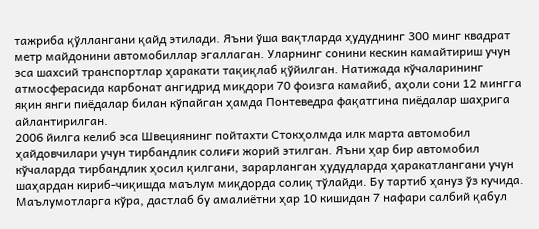тажриба қўллангани қайд этилади. Яъни ўша вақтларда ҳудуднинг 300 минг квадрат метр майдонини автомобиллар эгаллаган. Уларнинг сонини кескин камайтириш учун эса шахсий транспортлар ҳаракати тақиқлаб қўйилган. Натижада кўчаларининг атмосферасида карбонат ангидрид миқдори 70 фоизга камайиб, аҳоли сони 12 мингга яқин янги пиёдалар билан кўпайган ҳамда Понтеведра фақатгина пиёдалар шаҳрига айлантирилган.
2006 йилга келиб эса Швециянинг пойтахти Стокҳолмда илк марта автомобил ҳайдовчилари учун тирбандлик солиғи жорий этилган. Яъни ҳар бир автомобил кўчаларда тирбандлик ҳосил қилгани, зарарланган ҳудудларда ҳаракатлангани учун шаҳардан кириб-чиқишда маълум миқдорда солиқ тўлайди. Бу тартиб ҳануз ўз кучида. Маълумотларга кўра, дастлаб бу амалиётни ҳар 10 кишидан 7 нафари салбий қабул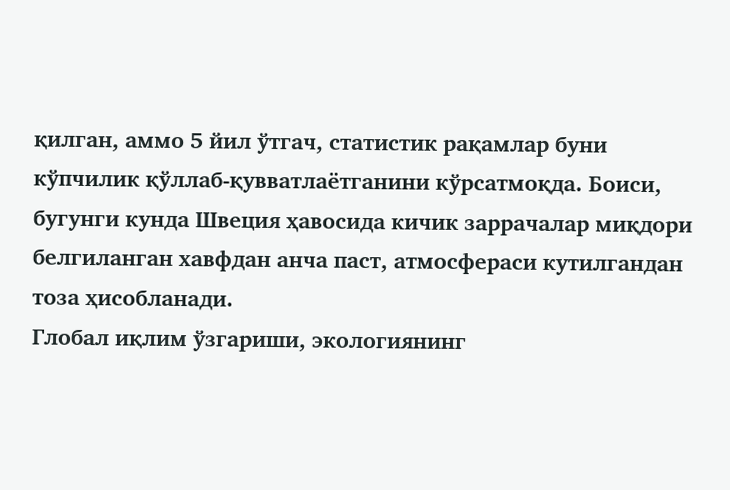қилган, аммо 5 йил ўтгач, статистик рақамлар буни кўпчилик қўллаб-қувватлаётганини кўрсатмоқда. Боиси, бугунги кунда Швеция ҳавосида кичик заррачалар миқдори белгиланган хавфдан анча паст, атмосфераси кутилгандан тоза ҳисобланади.
Глобал иқлим ўзгариши, экологиянинг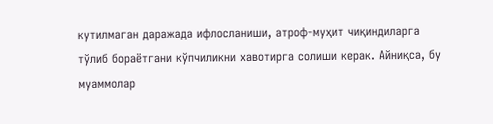кутилмаган даражада ифлосланиши, атроф-муҳит чиқиндиларга тўлиб бораётгани кўпчиликни хавотирга солиши керак. Айниқса, бу муаммолар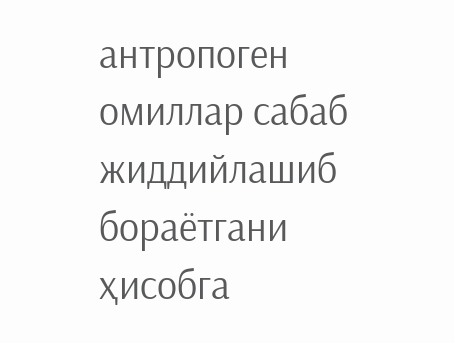антропоген омиллар сабаб жиддийлашиб бораётгани ҳисобга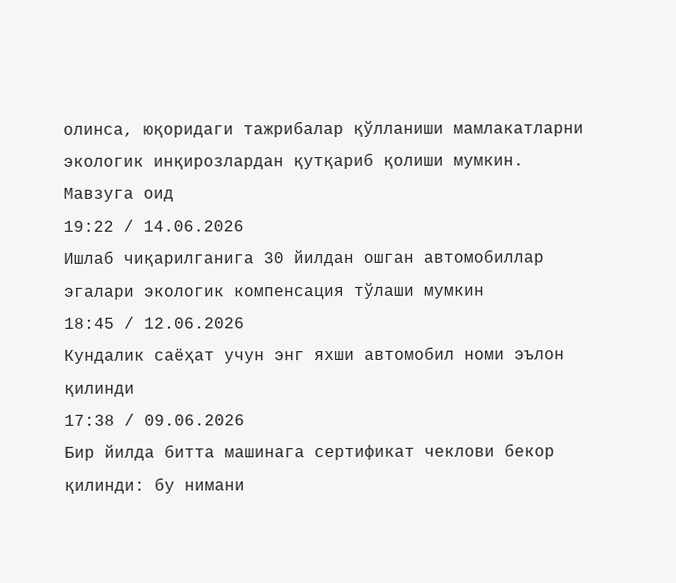олинса, юқоридаги тажрибалар қўлланиши мамлакатларни экологик инқирозлардан қутқариб қолиши мумкин.
Мавзуга оид
19:22 / 14.06.2026
Ишлаб чиқарилганига 30 йилдан ошган автомобиллар эгалари экологик компенсация тўлаши мумкин
18:45 / 12.06.2026
Кундалик саёҳат учун энг яхши автомобил номи эълон қилинди
17:38 / 09.06.2026
Бир йилда битта машинага сертификат чеклови бекор қилинди: бу нимани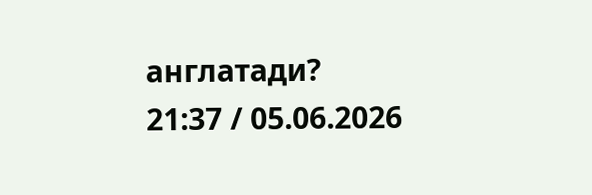англатади?
21:37 / 05.06.2026